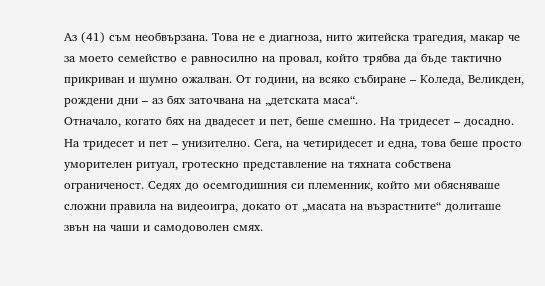Аз (41) съм необвързана. Това не е диагноза, нито житейска трагедия, макар че за моето семейство е равносилно на провал, който трябва да бъде тактично прикриван и шумно ожалван. От години, на всяко събиране – Коледа, Великден, рождени дни – аз бях заточвана на „детската маса“.
Отначало, когато бях на двадесет и пет, беше смешно. На тридесет – досадно. На тридесет и пет – унизително. Сега, на четиридесет и една, това беше просто уморителен ритуал, гротескно представление на тяхната собствена ограниченост. Седях до осемгодишния си племенник, който ми обясняваше сложни правила на видеоигра, докато от „масата на възрастните“ долиташе звън на чаши и самодоволен смях.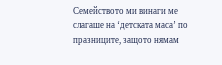Семейството ми винаги ме слагаше на ‘детската маса’ по празниците, защото нямам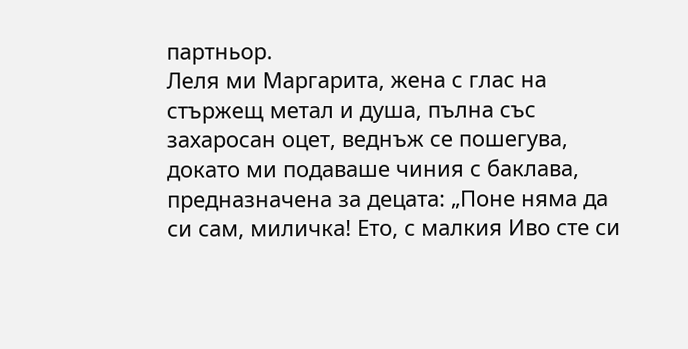партньор.
Леля ми Маргарита, жена с глас на стържещ метал и душа, пълна със захаросан оцет, веднъж се пошегува, докато ми подаваше чиния с баклава, предназначена за децата: „Поне няма да си сам, миличка! Ето, с малкия Иво сте си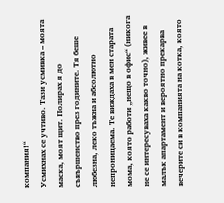компания!“
Усмихнах се учтиво. Тази усмивка – моята маска, моят щит. Полирах я до съвършенство през годините. Тя беше любезна, леко тъжна и абсолютно непроницаема. Те виждаха в мен старата мома, която работи „нещо в офис“ (никога не се интересуваха какво точно), живее в малък апартамент и вероятно прекарва вечерите си в компанията на котка, която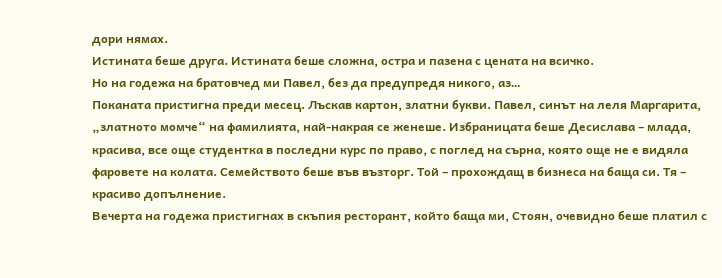дори нямах.
Истината беше друга. Истината беше сложна, остра и пазена с цената на всичко.
Но на годежа на братовчед ми Павел, без да предупредя никого, аз…
Поканата пристигна преди месец. Лъскав картон, златни букви. Павел, синът на леля Маргарита, „златното момче“ на фамилията, най-накрая се женеше. Избраницата беше Десислава – млада, красива, все още студентка в последни курс по право, с поглед на сърна, която още не е видяла фаровете на колата. Семейството беше във възторг. Той – прохождащ в бизнеса на баща си. Тя – красиво допълнение.
Вечерта на годежа пристигнах в скъпия ресторант, който баща ми, Стоян, очевидно беше платил с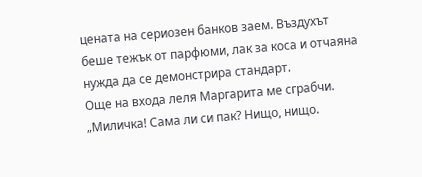цената на сериозен банков заем. Въздухът беше тежък от парфюми, лак за коса и отчаяна нужда да се демонстрира стандарт.
Още на входа леля Маргарита ме сграбчи. „Миличка! Сама ли си пак? Нищо, нищо.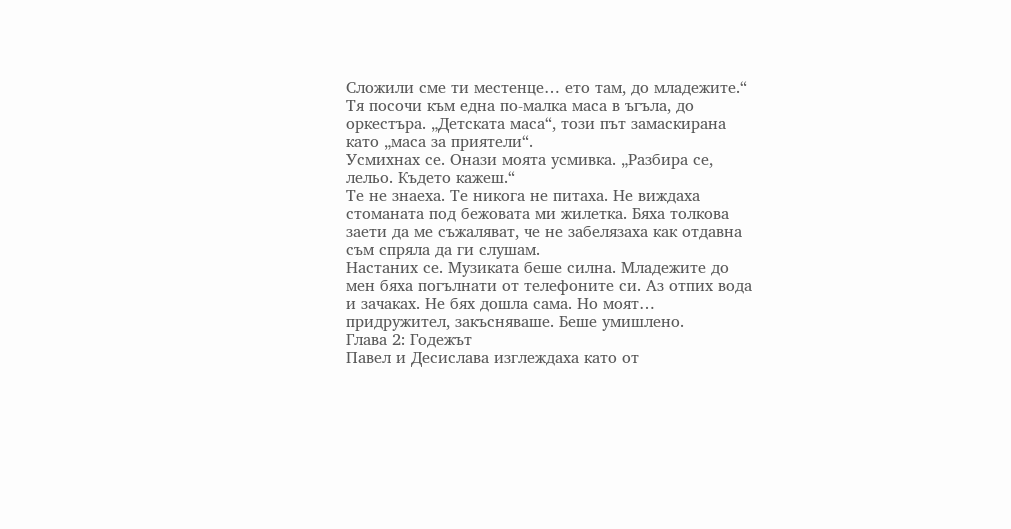Сложили сме ти местенце… ето там, до младежите.“ Тя посочи към една по-малка маса в ъгъла, до оркестъра. „Детската маса“, този път замаскирана като „маса за приятели“.
Усмихнах се. Онази моята усмивка. „Разбира се, лельо. Където кажеш.“
Те не знаеха. Те никога не питаха. Не виждаха стоманата под бежовата ми жилетка. Бяха толкова заети да ме съжаляват, че не забелязаха как отдавна съм спряла да ги слушам.
Настаних се. Музиката беше силна. Младежите до мен бяха погълнати от телефоните си. Аз отпих вода и зачаках. Не бях дошла сама. Но моят… придружител, закъсняваше. Беше умишлено.
Глава 2: Годежът
Павел и Десислава изглеждаха като от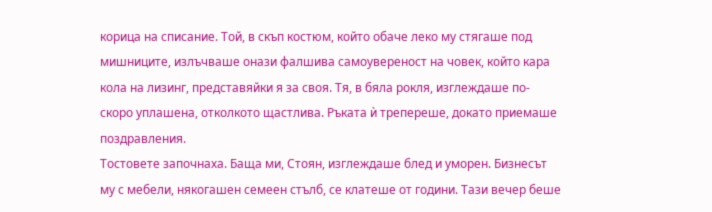корица на списание. Той, в скъп костюм, който обаче леко му стягаше под мишниците, излъчваше онази фалшива самоувереност на човек, който кара кола на лизинг, представяйки я за своя. Тя, в бяла рокля, изглеждаше по-скоро уплашена, отколкото щастлива. Ръката ѝ трепереше, докато приемаше поздравления.
Тостовете започнаха. Баща ми, Стоян, изглеждаше блед и уморен. Бизнесът му с мебели, някогашен семеен стълб, се клатеше от години. Тази вечер беше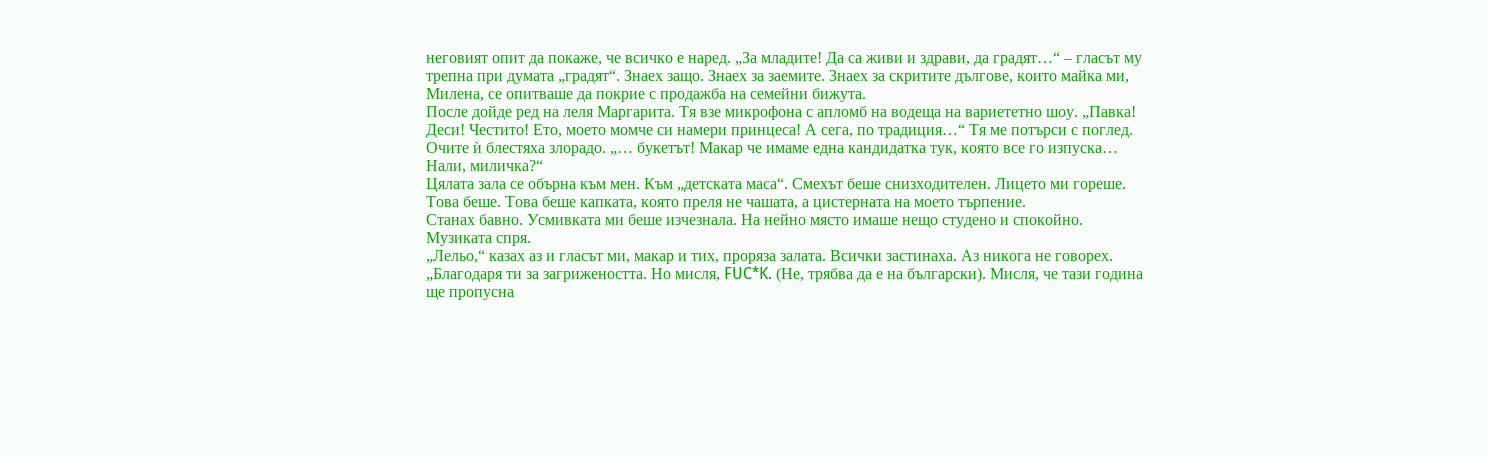неговият опит да покаже, че всичко е наред. „За младите! Да са живи и здрави, да градят…“ – гласът му трепна при думата „градят“. Знаех защо. Знаех за заемите. Знаех за скритите дългове, които майка ми, Милена, се опитваше да покрие с продажба на семейни бижута.
После дойде ред на леля Маргарита. Тя взе микрофона с апломб на водеща на вариететно шоу. „Павка! Деси! Честито! Ето, моето момче си намери принцеса! А сега, по традиция…“ Тя ме потърси с поглед. Очите ѝ блестяха злорадо. „… букетът! Макар че имаме една кандидатка тук, която все го изпуска… Нали, миличка?“
Цялата зала се обърна към мен. Към „детската маса“. Смехът беше снизходителен. Лицето ми гореше. Това беше. Това беше капката, която преля не чашата, а цистерната на моето търпение.
Станах бавно. Усмивката ми беше изчезнала. На нейно място имаше нещо студено и спокойно. Музиката спря.
„Лельо,“ казах аз и гласът ми, макар и тих, проряза залата. Всички застинаха. Аз никога не говорех. „Благодаря ти за загрижеността. Но мисля, FUC*K. (Не, трябва да е на български). Мисля, че тази година ще пропусна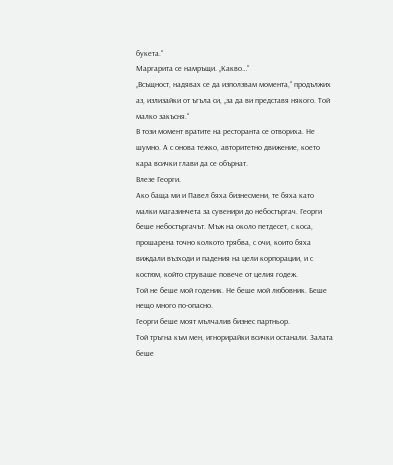букета.“
Маргарита се намръщи. „Какво…“
„Всъщност, надявах се да използвам момента,“ продължих аз, излизайки от ъгъла си, „за да ви представя някого. Той малко закъсня.“
В този момент вратите на ресторанта се отвориха. Не шумно. А с онова тежко, авторитетно движение, което кара всички глави да се обърнат.
Влезе Георги.
Ако баща ми и Павел бяха бизнесмени, те бяха като малки магазинчета за сувенири до небостъргач. Георги беше небостъргачът. Мъж на около петдесет, с коса, прошарена точно колкото трябва, с очи, които бяха виждали възходи и падения на цели корпорации, и с костюм, който струваше повече от целия годеж.
Той не беше мой годеник. Не беше мой любовник. Беше нещо много по-опасно.
Георги беше моят мълчалив бизнес партньор.
Той тръгна към мен, игнорирайки всички останали. Залата беше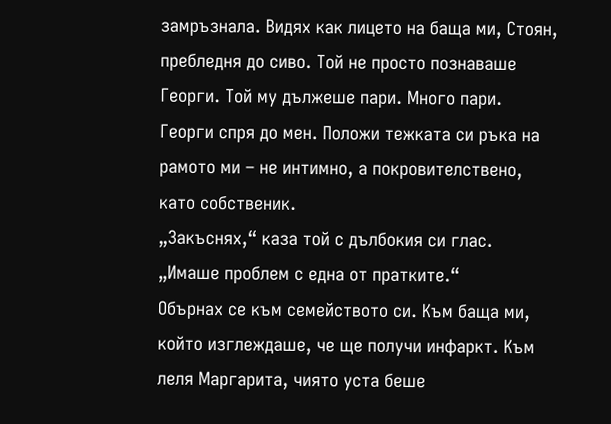замръзнала. Видях как лицето на баща ми, Стоян, пребледня до сиво. Той не просто познаваше Георги. Той му дължеше пари. Много пари.
Георги спря до мен. Положи тежката си ръка на рамото ми – не интимно, а покровителствено, като собственик.
„Закъснях,“ каза той с дълбокия си глас. „Имаше проблем с една от пратките.“
Обърнах се към семейството си. Към баща ми, който изглеждаше, че ще получи инфаркт. Към леля Маргарита, чиято уста беше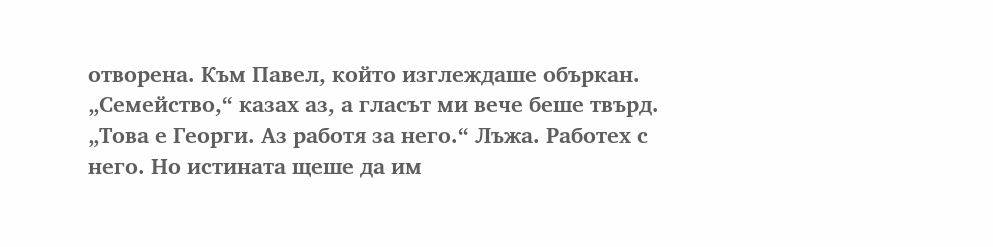отворена. Към Павел, който изглеждаше объркан.
„Семейство,“ казах аз, а гласът ми вече беше твърд. „Това е Георги. Аз работя за него.“ Лъжа. Работех с него. Но истината щеше да им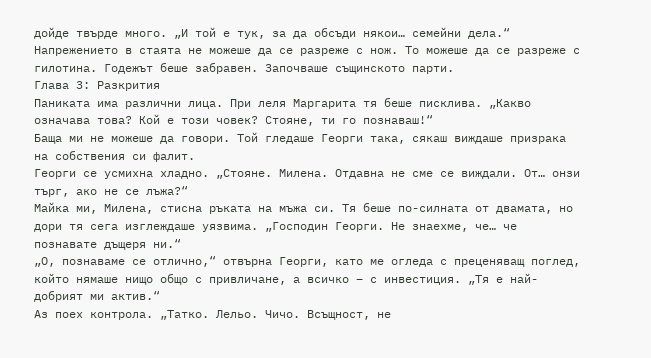дойде твърде много. „И той е тук, за да обсъди някои… семейни дела.“
Напрежението в стаята не можеше да се разреже с нож. То можеше да се разреже с гилотина. Годежът беше забравен. Започваше същинското парти.
Глава 3: Разкрития
Паниката има различни лица. При леля Маргарита тя беше писклива. „Какво означава това? Кой е този човек? Стояне, ти го познаваш!“
Баща ми не можеше да говори. Той гледаше Георги така, сякаш виждаше призрака на собствения си фалит.
Георги се усмихна хладно. „Стояне. Милена. Отдавна не сме се виждали. От… онзи търг, ако не се лъжа?“
Майка ми, Милена, стисна ръката на мъжа си. Тя беше по-силната от двамата, но дори тя сега изглеждаше уязвима. „Господин Георги. Не знаехме, че… че познавате дъщеря ни.“
„О, познаваме се отлично,“ отвърна Георги, като ме огледа с преценяващ поглед, който нямаше нищо общо с привличане, а всичко – с инвестиция. „Тя е най-добрият ми актив.“
Аз поех контрола. „Татко. Лельо. Чичо. Всъщност, не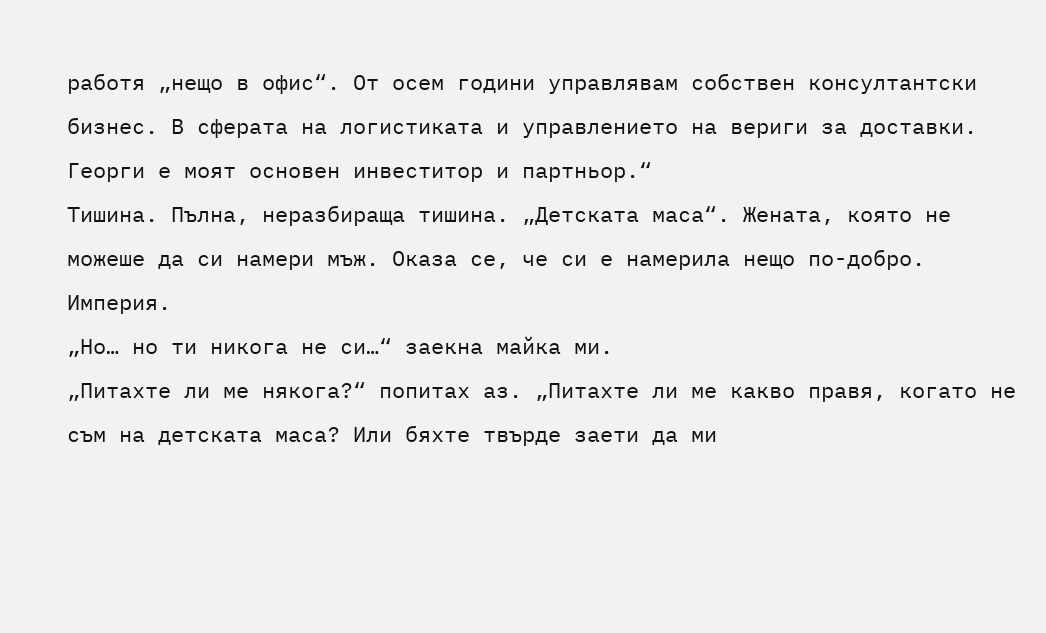работя „нещо в офис“. От осем години управлявам собствен консултантски бизнес. В сферата на логистиката и управлението на вериги за доставки. Георги е моят основен инвеститор и партньор.“
Тишина. Пълна, неразбираща тишина. „Детската маса“. Жената, която не можеше да си намери мъж. Оказа се, че си е намерила нещо по-добро. Империя.
„Но… но ти никога не си…“ заекна майка ми.
„Питахте ли ме някога?“ попитах аз. „Питахте ли ме какво правя, когато не съм на детската маса? Или бяхте твърде заети да ми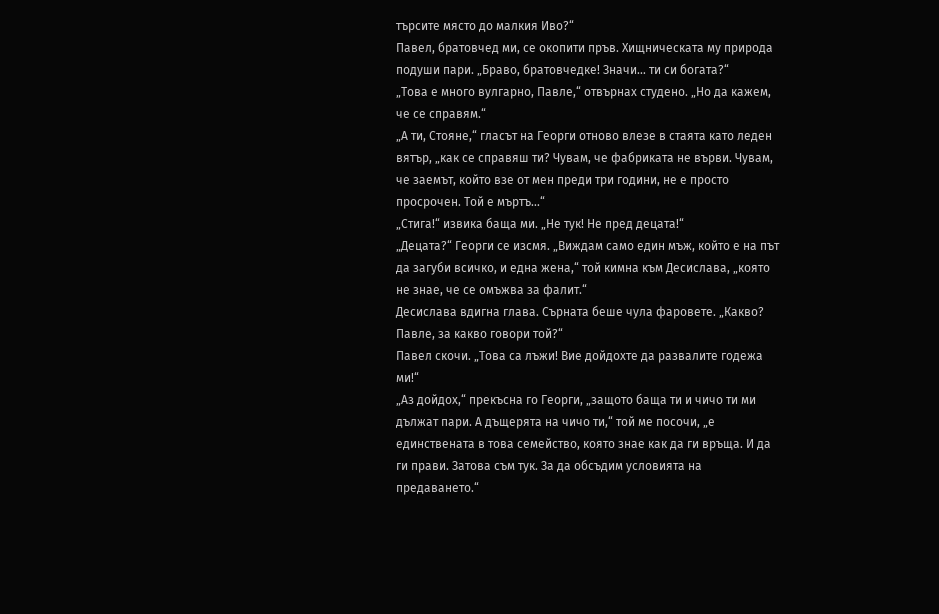търсите място до малкия Иво?“
Павел, братовчед ми, се окопити пръв. Хищническата му природа подуши пари. „Браво, братовчедке! Значи… ти си богата?“
„Това е много вулгарно, Павле,“ отвърнах студено. „Но да кажем, че се справям.“
„А ти, Стояне,“ гласът на Георги отново влезе в стаята като леден вятър, „как се справяш ти? Чувам, че фабриката не върви. Чувам, че заемът, който взе от мен преди три години, не е просто просрочен. Той е мъртъ…“
„Стига!“ извика баща ми. „Не тук! Не пред децата!“
„Децата?“ Георги се изсмя. „Виждам само един мъж, който е на път да загуби всичко, и една жена,“ той кимна към Десислава, „която не знае, че се омъжва за фалит.“
Десислава вдигна глава. Сърната беше чула фаровете. „Какво? Павле, за какво говори той?“
Павел скочи. „Това са лъжи! Вие дойдохте да развалите годежа ми!“
„Аз дойдох,“ прекъсна го Георги, „защото баща ти и чичо ти ми дължат пари. А дъщерята на чичо ти,“ той ме посочи, „е единствената в това семейство, която знае как да ги връща. И да ги прави. Затова съм тук. За да обсъдим условията на предаването.“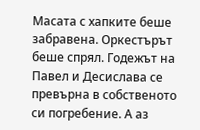Масата с хапките беше забравена. Оркестърът беше спрял. Годежът на Павел и Десислава се превърна в собственото си погребение. А аз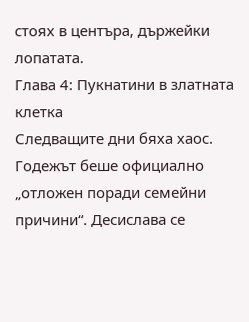стоях в центъра, държейки лопатата.
Глава 4: Пукнатини в златната клетка
Следващите дни бяха хаос. Годежът беше официално „отложен поради семейни причини“. Десислава се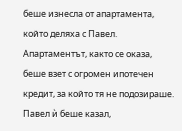беше изнесла от апартамента, който деляха с Павел. Апартаментът, както се оказа, беше взет с огромен ипотечен кредит, за който тя не подозираше. Павел ѝ беше казал,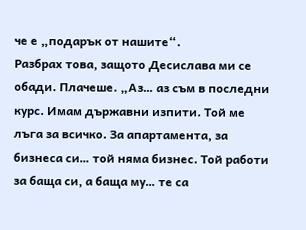че е „подарък от нашите“.
Разбрах това, защото Десислава ми се обади. Плачеше. „Аз… аз съм в последни курс. Имам държавни изпити. Той ме лъга за всичко. За апартамента, за бизнеса си… той няма бизнес. Той работи за баща си, а баща му… те са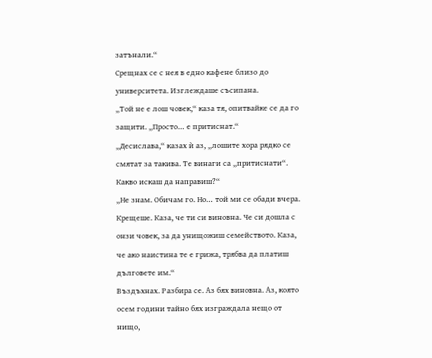затънали.“
Срещнах се с нея в едно кафене близо до университета. Изглеждаше съсипана.
„Той не е лош човек,“ каза тя, опитвайке се да го защити. „Просто… е притиснат.“
„Десислава,“ казах ѝ аз, „лошите хора рядко се смятат за такива. Те винаги са „притиснати“. Какво искаш да направиш?“
„Не знам. Обичам го. Но… той ми се обади вчера. Крещеше. Каза, че ти си виновна. Че си дошла с онзи човек, за да унищожиш семейството. Каза, че ако наистина те е грижа, трябва да платиш дълговете им.“
Въздъхнах. Разбира се. Аз бях виновна. Аз, която осем години тайно бях изграждала нещо от нищо,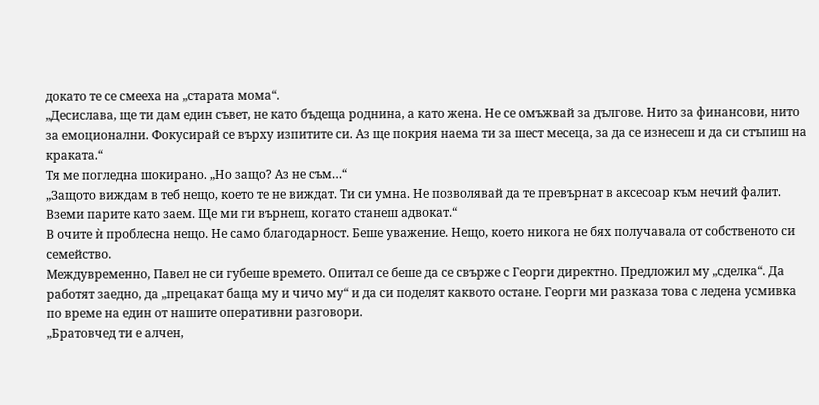докато те се смееха на „старата мома“.
„Десислава, ще ти дам един съвет, не като бъдеща роднина, а като жена. Не се омъжвай за дългове. Нито за финансови, нито за емоционални. Фокусирай се върху изпитите си. Аз ще покрия наема ти за шест месеца, за да се изнесеш и да си стъпиш на краката.“
Тя ме погледна шокирано. „Но защо? Аз не съм…“
„Защото виждам в теб нещо, което те не виждат. Ти си умна. Не позволявай да те превърнат в аксесоар към нечий фалит. Вземи парите като заем. Ще ми ги върнеш, когато станеш адвокат.“
В очите ѝ проблесна нещо. Не само благодарност. Беше уважение. Нещо, което никога не бях получавала от собственото си семейство.
Междувременно, Павел не си губеше времето. Опитал се беше да се свърже с Георги директно. Предложил му „сделка“. Да работят заедно, да „прецакат баща му и чичо му“ и да си поделят каквото остане. Георги ми разказа това с ледена усмивка по време на един от нашите оперативни разговори.
„Братовчед ти е алчен,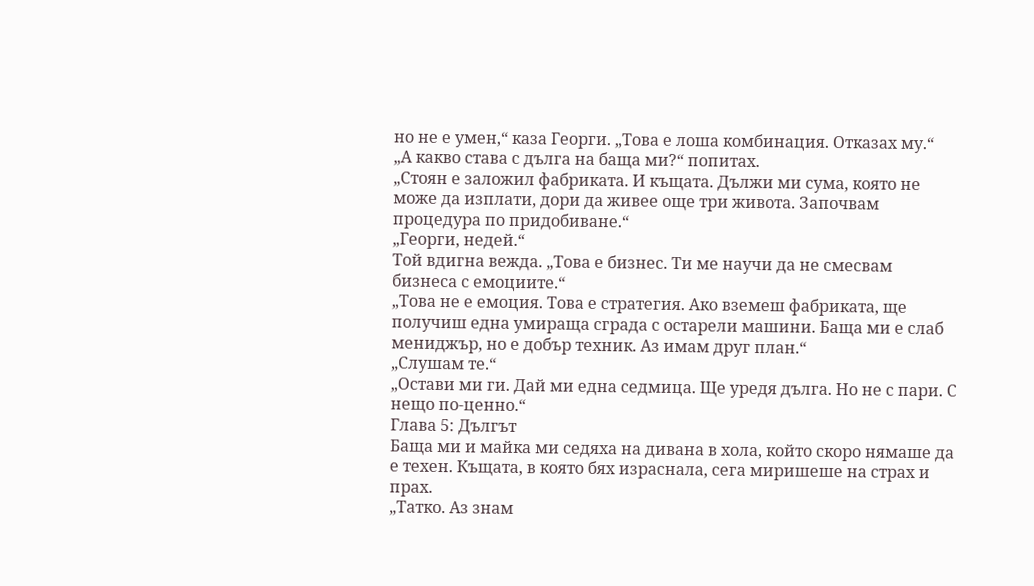но не е умен,“ каза Георги. „Това е лоша комбинация. Отказах му.“
„А какво става с дълга на баща ми?“ попитах.
„Стоян е заложил фабриката. И къщата. Дължи ми сума, която не може да изплати, дори да живее още три живота. Започвам процедура по придобиване.“
„Георги, недей.“
Той вдигна вежда. „Това е бизнес. Ти ме научи да не смесвам бизнеса с емоциите.“
„Това не е емоция. Това е стратегия. Ако вземеш фабриката, ще получиш една умираща сграда с остарели машини. Баща ми е слаб мениджър, но е добър техник. Аз имам друг план.“
„Слушам те.“
„Остави ми ги. Дай ми една седмица. Ще уредя дълга. Но не с пари. С нещо по-ценно.“
Глава 5: Дългът
Баща ми и майка ми седяха на дивана в хола, който скоро нямаше да е техен. Къщата, в която бях израснала, сега миришеше на страх и прах.
„Татко. Аз знам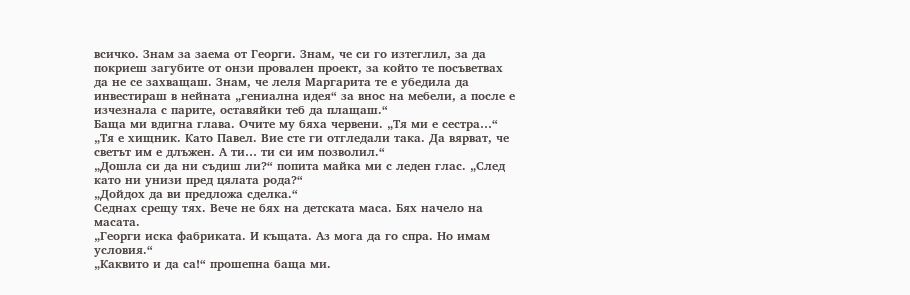всичко. Знам за заема от Георги. Знам, че си го изтеглил, за да покриеш загубите от онзи провален проект, за който те посъветвах да не се захващаш. Знам, че леля Маргарита те е убедила да инвестираш в нейната „гениална идея“ за внос на мебели, а после е изчезнала с парите, оставяйки теб да плащаш.“
Баща ми вдигна глава. Очите му бяха червени. „Тя ми е сестра…“
„Тя е хищник. Като Павел. Вие сте ги отгледали така. Да вярват, че светът им е длъжен. А ти… ти си им позволил.“
„Дошла си да ни съдиш ли?“ попита майка ми с леден глас. „След като ни унизи пред цялата рода?“
„Дойдох да ви предложа сделка.“
Седнах срещу тях. Вече не бях на детската маса. Бях начело на масата.
„Георги иска фабриката. И къщата. Аз мога да го спра. Но имам условия.“
„Каквито и да са!“ прошепна баща ми.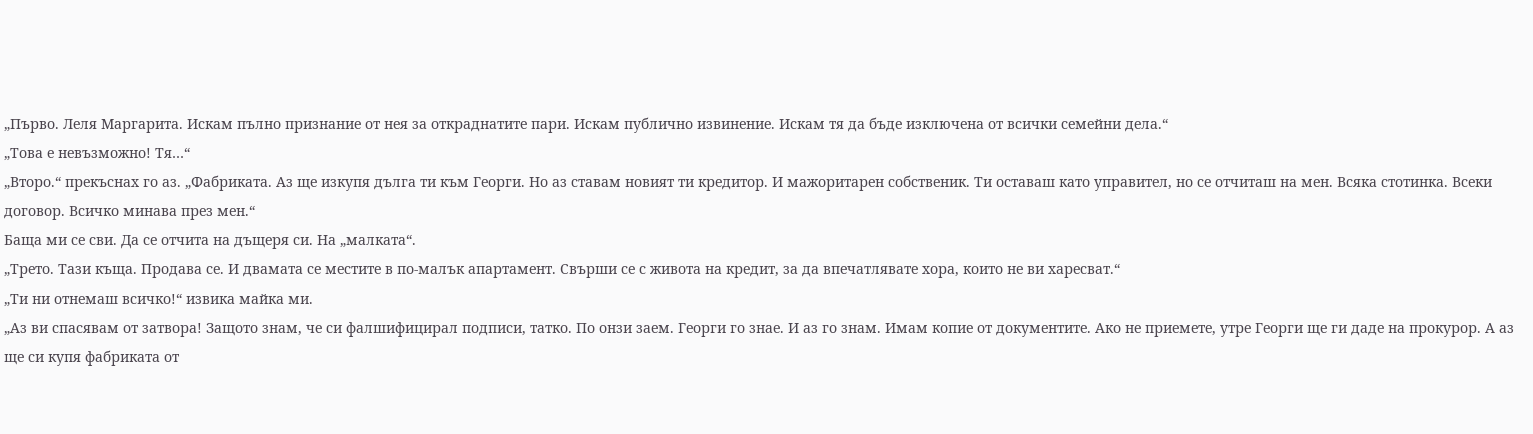„Първо. Леля Маргарита. Искам пълно признание от нея за откраднатите пари. Искам публично извинение. Искам тя да бъде изключена от всички семейни дела.“
„Това е невъзможно! Тя…“
„Второ.“ прекъснах го аз. „Фабриката. Аз ще изкупя дълга ти към Георги. Но аз ставам новият ти кредитор. И мажоритарен собственик. Ти оставаш като управител, но се отчиташ на мен. Всяка стотинка. Всеки договор. Всичко минава през мен.“
Баща ми се сви. Да се отчита на дъщеря си. На „малката“.
„Трето. Тази къща. Продава се. И двамата се местите в по-малък апартамент. Свърши се с живота на кредит, за да впечатлявате хора, които не ви харесват.“
„Ти ни отнемаш всичко!“ извика майка ми.
„Аз ви спасявам от затвора! Защото знам, че си фалшифицирал подписи, татко. По онзи заем. Георги го знае. И аз го знам. Имам копие от документите. Ако не приемете, утре Георги ще ги даде на прокурор. А аз ще си купя фабриката от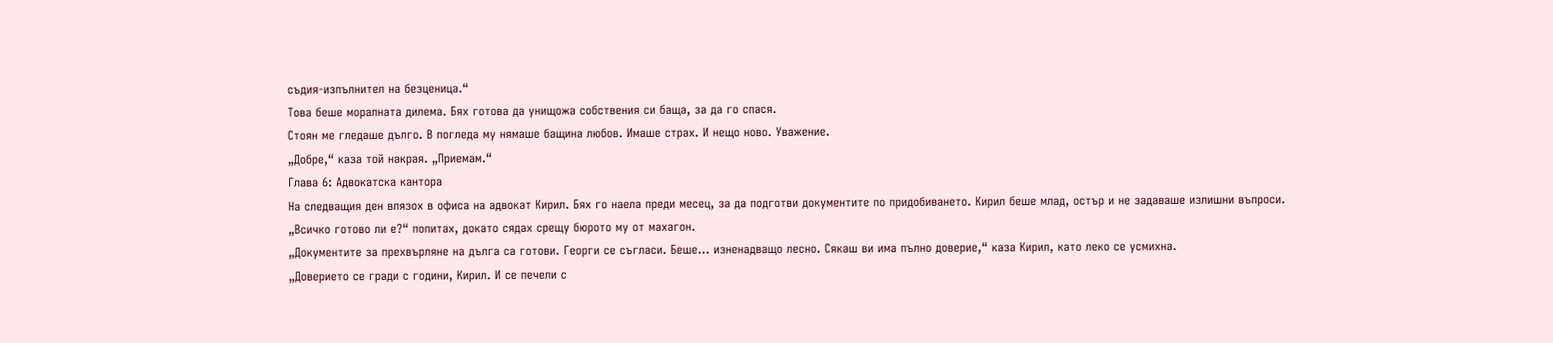съдия-изпълнител на безценица.“
Това беше моралната дилема. Бях готова да унищожа собствения си баща, за да го спася.
Стоян ме гледаше дълго. В погледа му нямаше бащина любов. Имаше страх. И нещо ново. Уважение.
„Добре,“ каза той накрая. „Приемам.“
Глава 6: Адвокатска кантора
На следващия ден влязох в офиса на адвокат Кирил. Бях го наела преди месец, за да подготви документите по придобиването. Кирил беше млад, остър и не задаваше излишни въпроси.
„Всичко готово ли е?“ попитах, докато сядах срещу бюрото му от махагон.
„Документите за прехвърляне на дълга са готови. Георги се съгласи. Беше… изненадващо лесно. Сякаш ви има пълно доверие,“ каза Кирил, като леко се усмихна.
„Доверието се гради с години, Кирил. И се печели с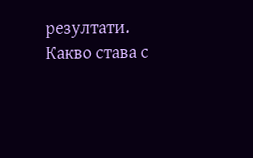резултати. Какво става с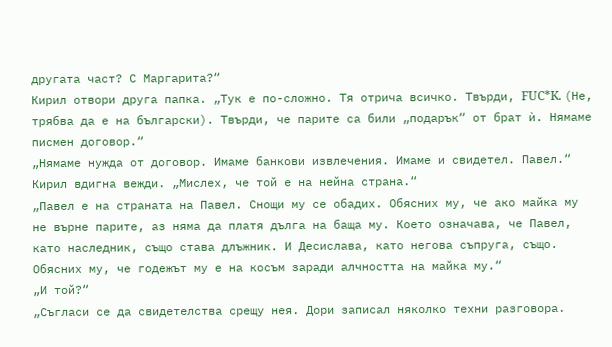другата част? С Маргарита?“
Кирил отвори друга папка. „Тук е по-сложно. Тя отрича всичко. Твърди, FUC*K. (Не, трябва да е на български). Твърди, че парите са били „подарък“ от брат ѝ. Нямаме писмен договор.“
„Нямаме нужда от договор. Имаме банкови извлечения. Имаме и свидетел. Павел.“
Кирил вдигна вежди. „Мислех, че той е на нейна страна.“
„Павел е на страната на Павел. Снощи му се обадих. Обясних му, че ако майка му не върне парите, аз няма да платя дълга на баща му. Което означава, че Павел, като наследник, също става длъжник. И Десислава, като негова съпруга, също. Обясних му, че годежът му е на косъм заради алчността на майка му.“
„И той?“
„Съгласи се да свидетелства срещу нея. Дори записал няколко техни разговора.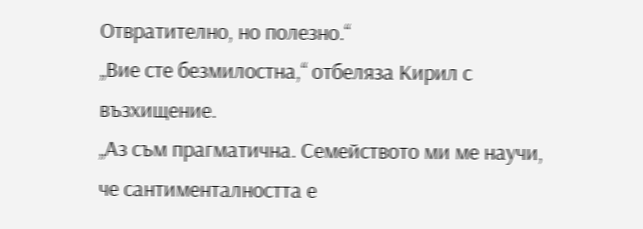Отвратително, но полезно.“
„Вие сте безмилостна,“ отбеляза Кирил с възхищение.
„Аз съм прагматична. Семейството ми ме научи, че сантименталността е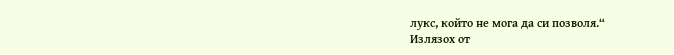лукс, който не мога да си позволя.“
Излязох от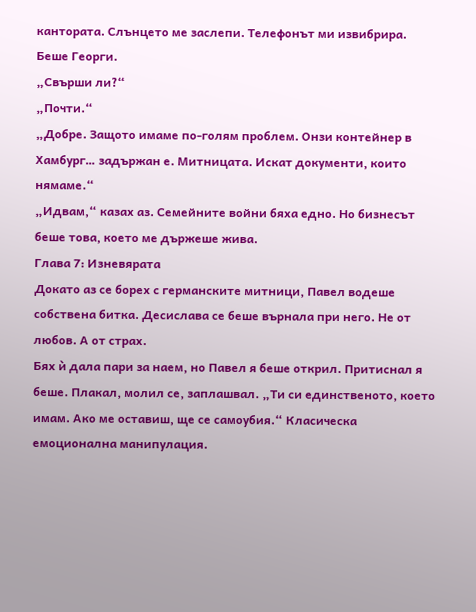кантората. Слънцето ме заслепи. Телефонът ми извибрира. Беше Георги.
„Свърши ли?“
„Почти.“
„Добре. Защото имаме по-голям проблем. Онзи контейнер в Хамбург… задържан е. Митницата. Искат документи, които нямаме.“
„Идвам,“ казах аз. Семейните войни бяха едно. Но бизнесът беше това, което ме държеше жива.
Глава 7: Изневярата
Докато аз се борех с германските митници, Павел водеше собствена битка. Десислава се беше върнала при него. Не от любов. А от страх.
Бях ѝ дала пари за наем, но Павел я беше открил. Притиснал я беше. Плакал, молил се, заплашвал. „Ти си единственото, което имам. Ако ме оставиш, ще се самоубия.“ Класическа емоционална манипулация.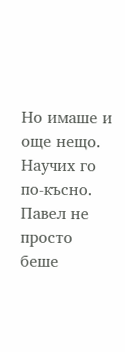Но имаше и още нещо. Научих го по-късно. Павел не просто беше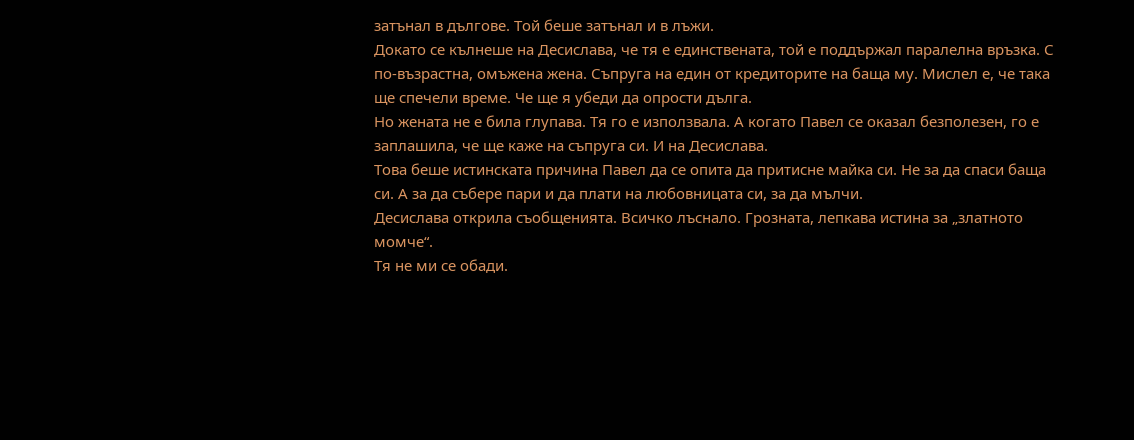затънал в дългове. Той беше затънал и в лъжи.
Докато се кълнеше на Десислава, че тя е единствената, той е поддържал паралелна връзка. С по-възрастна, омъжена жена. Съпруга на един от кредиторите на баща му. Мислел е, че така ще спечели време. Че ще я убеди да опрости дълга.
Но жената не е била глупава. Тя го е използвала. А когато Павел се оказал безполезен, го е заплашила, че ще каже на съпруга си. И на Десислава.
Това беше истинската причина Павел да се опита да притисне майка си. Не за да спаси баща си. А за да събере пари и да плати на любовницата си, за да мълчи.
Десислава открила съобщенията. Всичко лъснало. Грозната, лепкава истина за „златното момче“.
Тя не ми се обади.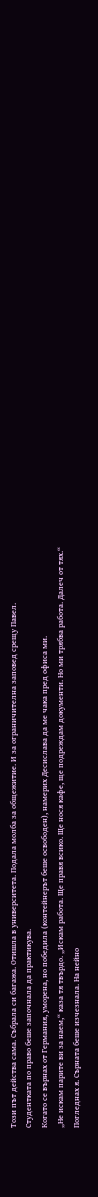Този път действа сама. Събрала си багажа. Отишла в университета. Подала молба за общежитие. И за ограничителна заповед срещу Павел.
Студентката по право беше започнала да практикува.
Когато се върнах от Германия, уморена, но победила (контейнерът беше освободен), намерих Десислава да ме чака пред офиса ми.
„Не искам парите ви за наем,“ каза тя твърдо. „Искам работа. Ще правя всико. Ще нося кафе, ще подреждам документи. Но ми трябва работа. Далеч от тях.“
Погледнах я. Сърната беше изчезнала. На нейно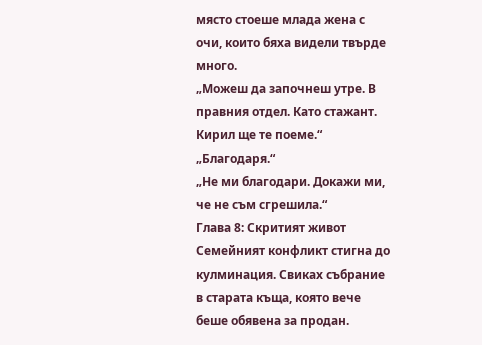място стоеше млада жена с очи, които бяха видели твърде много.
„Можеш да започнеш утре. В правния отдел. Като стажант. Кирил ще те поеме.“
„Благодаря.“
„Не ми благодари. Докажи ми, че не съм сгрешила.“
Глава 8: Скритият живот
Семейният конфликт стигна до кулминация. Свиках събрание в старата къща, която вече беше обявена за продан.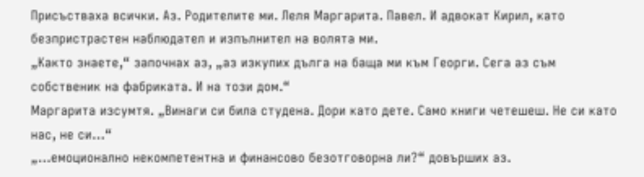Присъстваха всички. Аз. Родителите ми. Леля Маргарита. Павел. И адвокат Кирил, като безпристрастен наблюдател и изпълнител на волята ми.
„Както знаете,“ започнах аз, „аз изкупих дълга на баща ми към Георги. Сега аз съм собственик на фабриката. И на този дом.“
Маргарита изсумтя. „Винаги си била студена. Дори като дете. Само книги четешеш. Не си като нас, не си…“
„…емоционално некомпетентна и финансово безотговорна ли?“ довърших аз.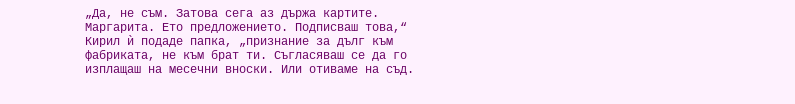„Да, не съм. Затова сега аз държа картите. Маргарита. Ето предложението. Подписваш това,“ Кирил ѝ подаде папка, „признание за дълг към фабриката, не към брат ти. Съгласяваш се да го изплащаш на месечни вноски. Или отиваме на съд.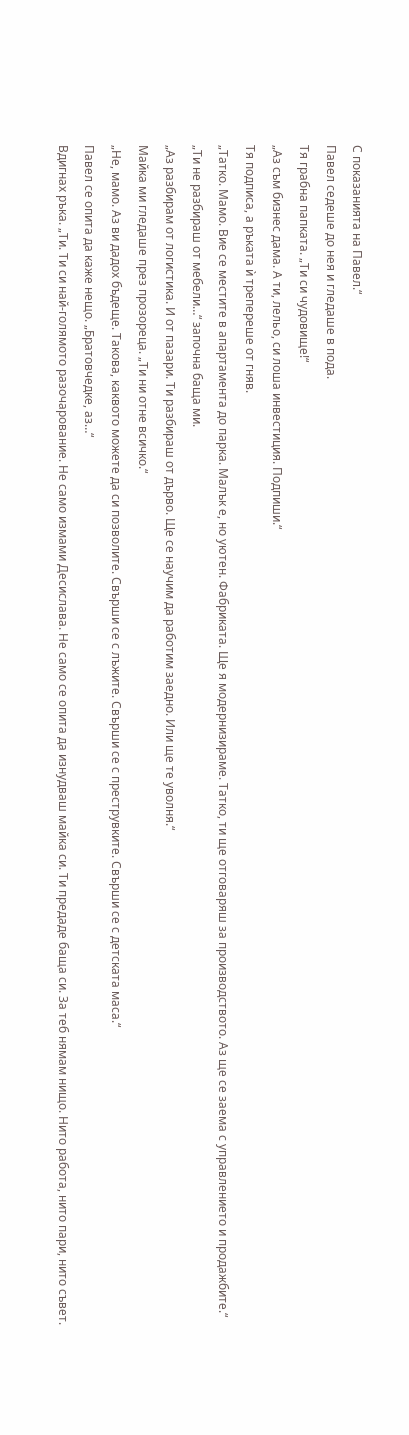С показанията на Павел.“
Павел седеше до нея и гледаше в пода.
Тя грабна папката. „Ти си чудовище!“
„Аз съм бизнес дама. А ти, лельо, си лоша инвестиция. Подпиши.“
Тя подписа, а ръката ѝ трепереше от гняв.
„Татко. Мамо. Вие се местите в апартамента до парка. Малък е, но уютен. Фабриката. Ще я модернизираме. Татко, ти ще отговаряш за производството. Аз ще се заема с управлението и продажбите.“
„Ти не разбираш от мебели…“ започна баща ми.
„Аз разбирам от логистика. И от пазари. Ти разбираш от дърво. Ще се научим да работим заедно. Или ще те уволня.“
Майка ми гледаше през прозореца. „Ти ни отне всичко.“
„Не, мамо. Аз ви дадох бъдеще. Такова, каквото можете да си позволите. Свърши се с лъжите. Свърши се с преструвките. Свърши се с детската маса.“
Павел се опита да каже нещо. „Братовчедке, аз…“
Вдигнах ръка. „Ти. Ти си най-голямото разочарование. Не само измами Десислава. Не само се опита да изнудваш майка си. Ти предаде баща си. За теб нямам нищо. Нито работа, нито пари, нито съвет.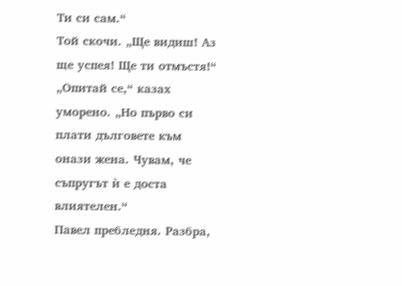Ти си сам.“
Той скочи. „Ще видиш! Аз ще успея! Ще ти отмъстя!“
„Опитай се,“ казах уморено. „Но първо си плати дълговете към онази жена. Чувам, че съпругът ѝ е доста влиятелен.“
Павел пребледня. Разбра,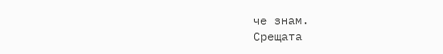че знам.
Срещата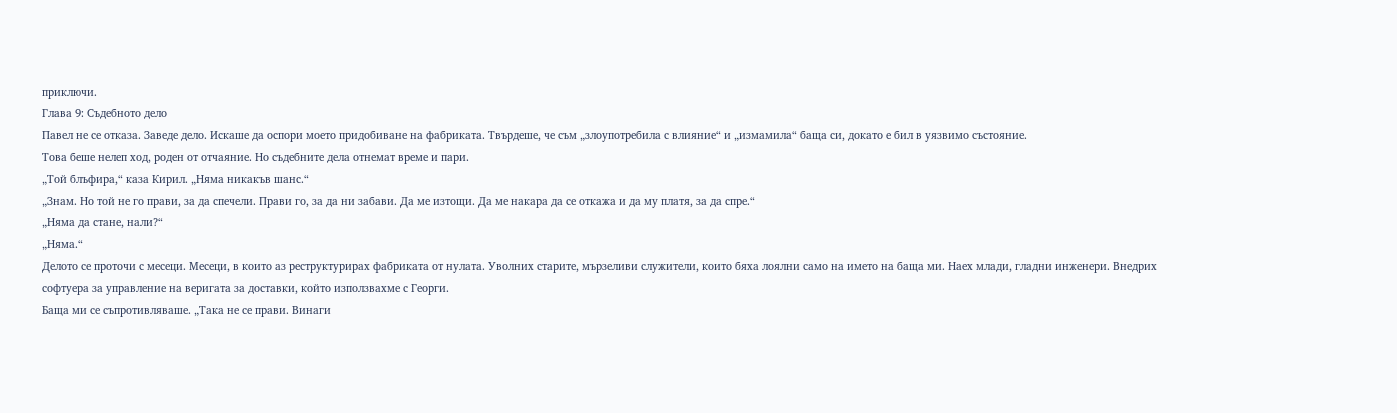приключи.
Глава 9: Съдебното дело
Павел не се отказа. Заведе дело. Искаше да оспори моето придобиване на фабриката. Твърдеше, че съм „злоупотребила с влияние“ и „измамила“ баща си, докато е бил в уязвимо състояние.
Това беше нелеп ход, роден от отчаяние. Но съдебните дела отнемат време и пари.
„Той блъфира,“ каза Кирил. „Няма никакъв шанс.“
„Знам. Но той не го прави, за да спечели. Прави го, за да ни забави. Да ме изтощи. Да ме накара да се откажа и да му платя, за да спре.“
„Няма да стане, нали?“
„Няма.“
Делото се проточи с месеци. Месеци, в които аз реструктурирах фабриката от нулата. Уволних старите, мързеливи служители, които бяха лоялни само на името на баща ми. Наех млади, гладни инженери. Внедрих софтуера за управление на веригата за доставки, който използвахме с Георги.
Баща ми се съпротивляваше. „Така не се прави. Винаги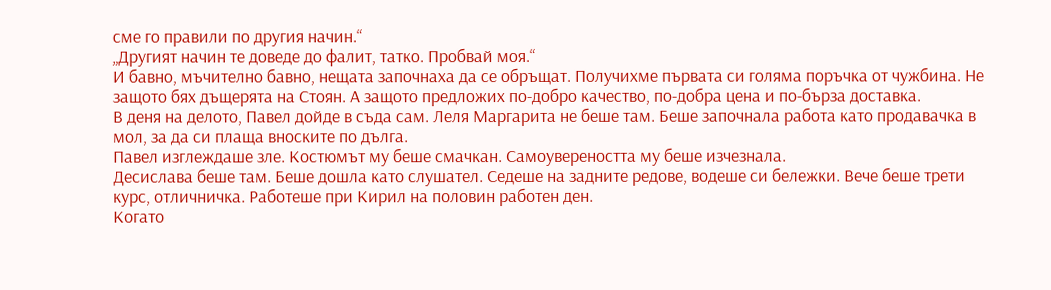сме го правили по другия начин.“
„Другият начин те доведе до фалит, татко. Пробвай моя.“
И бавно, мъчително бавно, нещата започнаха да се обръщат. Получихме първата си голяма поръчка от чужбина. Не защото бях дъщерята на Стоян. А защото предложих по-добро качество, по-добра цена и по-бърза доставка.
В деня на делото, Павел дойде в съда сам. Леля Маргарита не беше там. Беше започнала работа като продавачка в мол, за да си плаща вноските по дълга.
Павел изглеждаше зле. Костюмът му беше смачкан. Самоувереността му беше изчезнала.
Десислава беше там. Беше дошла като слушател. Седеше на задните редове, водеше си бележки. Вече беше трети курс, отличничка. Работеше при Кирил на половин работен ден.
Когато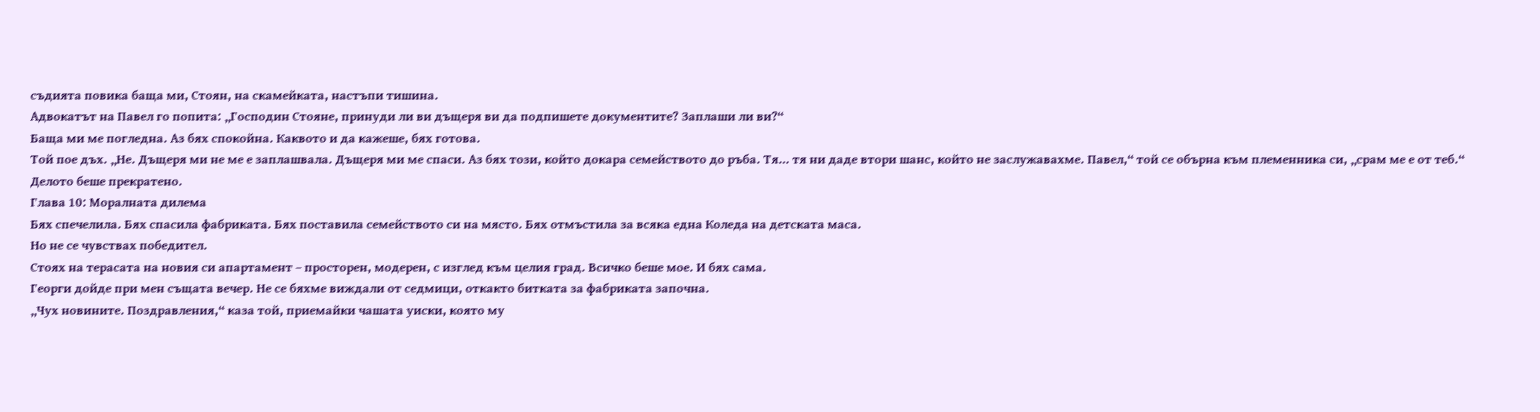съдията повика баща ми, Стоян, на скамейката, настъпи тишина.
Адвокатът на Павел го попита: „Господин Стояне, принуди ли ви дъщеря ви да подпишете документите? Заплаши ли ви?“
Баща ми ме погледна. Аз бях спокойна. Каквото и да кажеше, бях готова.
Той пое дъх. „Не. Дъщеря ми не ме е заплашвала. Дъщеря ми ме спаси. Аз бях този, който докара семейството до ръба. Тя… тя ни даде втори шанс, който не заслужавахме. Павел,“ той се обърна към племенника си, „срам ме е от теб.“
Делото беше прекратено.
Глава 10: Моралната дилема
Бях спечелила. Бях спасила фабриката. Бях поставила семейството си на място. Бях отмъстила за всяка една Коледа на детската маса.
Но не се чувствах победител.
Стоях на терасата на новия си апартамент – просторен, модерен, с изглед към целия град. Всичко беше мое. И бях сама.
Георги дойде при мен същата вечер. Не се бяхме виждали от седмици, откакто битката за фабриката започна.
„Чух новините. Поздравления,“ каза той, приемайки чашата уиски, която му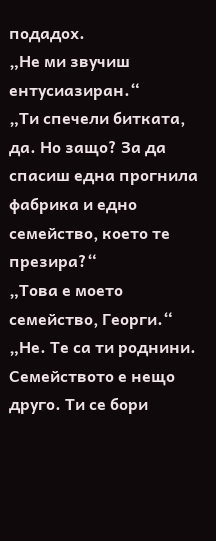подадох.
„Не ми звучиш ентусиазиран.“
„Ти спечели битката, да. Но защо? За да спасиш една прогнила фабрика и едно семейство, което те презира?“
„Това е моето семейство, Георги.“
„Не. Те са ти роднини. Семейството е нещо друго. Ти се бори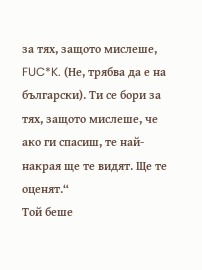за тях, защото мислеше, FUC*K. (Не, трябва да е на български). Ти се бори за тях, защото мислеше, че ако ги спасиш, те най-накрая ще те видят. Ще те оценят.“
Той беше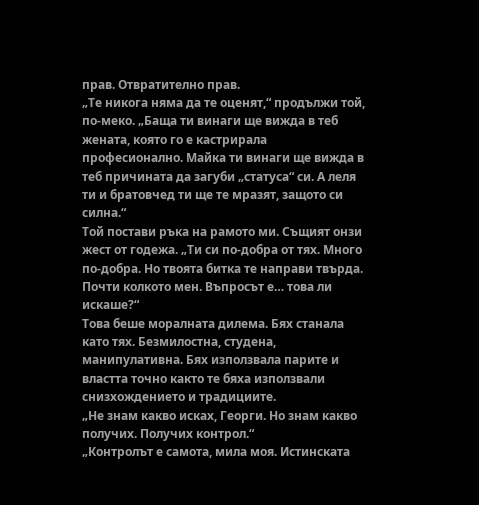прав. Отвратително прав.
„Те никога няма да те оценят,“ продължи той, по-меко. „Баща ти винаги ще вижда в теб жената, която го е кастрирала професионално. Майка ти винаги ще вижда в теб причината да загуби „статуса“ си. А леля ти и братовчед ти ще те мразят, защото си силна.“
Той постави ръка на рамото ми. Същият онзи жест от годежа. „Ти си по-добра от тях. Много по-добра. Но твоята битка те направи твърда. Почти колкото мен. Въпросът е… това ли искаше?“
Това беше моралната дилема. Бях станала като тях. Безмилостна, студена, манипулативна. Бях използвала парите и властта точно както те бяха използвали снизхождението и традициите.
„Не знам какво исках, Георги. Но знам какво получих. Получих контрол.“
„Контролът е самота, мила моя. Истинската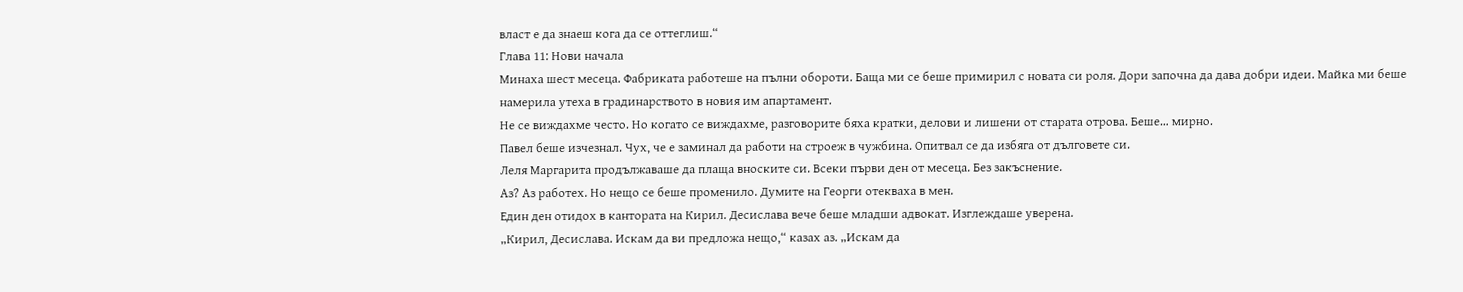власт е да знаеш кога да се оттеглиш.“
Глава 11: Нови начала
Минаха шест месеца. Фабриката работеше на пълни обороти. Баща ми се беше примирил с новата си роля. Дори започна да дава добри идеи. Майка ми беше намерила утеха в градинарството в новия им апартамент.
Не се виждахме често. Но когато се виждахме, разговорите бяха кратки, делови и лишени от старата отрова. Беше… мирно.
Павел беше изчезнал. Чух, че е заминал да работи на строеж в чужбина. Опитвал се да избяга от дълговете си.
Леля Маргарита продължаваше да плаща вноските си. Всеки първи ден от месеца. Без закъснение.
Аз? Аз работех. Но нещо се беше променило. Думите на Георги отекваха в мен.
Един ден отидох в кантората на Кирил. Десислава вече беше младши адвокат. Изглеждаше уверена.
„Кирил, Десислава. Искам да ви предложа нещо,“ казах аз. „Искам да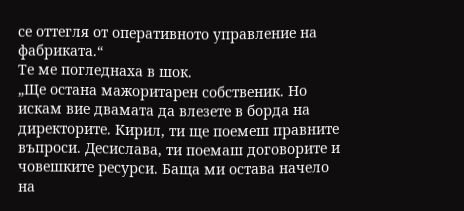се оттегля от оперативното управление на фабриката.“
Те ме погледнаха в шок.
„Ще остана мажоритарен собственик. Но искам вие двамата да влезете в борда на директорите. Кирил, ти ще поемеш правните въпроси. Десислава, ти поемаш договорите и човешките ресурси. Баща ми остава начело на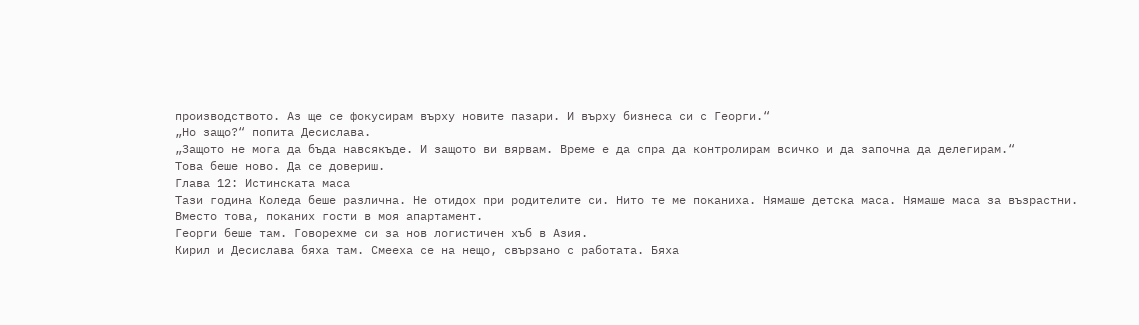производството. Аз ще се фокусирам върху новите пазари. И върху бизнеса си с Георги.“
„Но защо?“ попита Десислава.
„Защото не мога да бъда навсякъде. И защото ви вярвам. Време е да спра да контролирам всичко и да започна да делегирам.“
Това беше ново. Да се довериш.
Глава 12: Истинската маса
Тази година Коледа беше различна. Не отидох при родителите си. Нито те ме поканиха. Нямаше детска маса. Нямаше маса за възрастни.
Вместо това, поканих гости в моя апартамент.
Георги беше там. Говорехме си за нов логистичен хъб в Азия.
Кирил и Десислава бяха там. Смееха се на нещо, свързано с работата. Бяха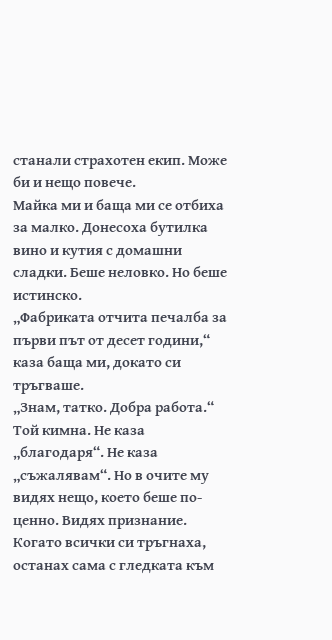станали страхотен екип. Може би и нещо повече.
Майка ми и баща ми се отбиха за малко. Донесоха бутилка вино и кутия с домашни сладки. Беше неловко. Но беше истинско.
„Фабриката отчита печалба за първи път от десет години,“ каза баща ми, докато си тръгваше.
„Знам, татко. Добра работа.“
Той кимна. Не каза „благодаря“. Не каза „съжалявам“. Но в очите му видях нещо, което беше по-ценно. Видях признание.
Когато всички си тръгнаха, останах сама с гледката към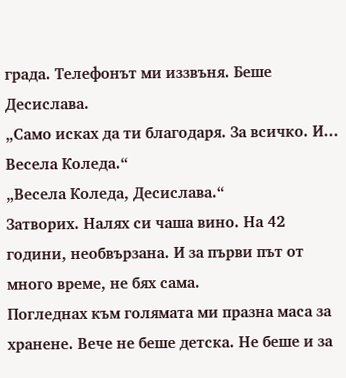града. Телефонът ми иззвъня. Беше Десислава.
„Само исках да ти благодаря. За всичко. И… Весела Коледа.“
„Весела Коледа, Десислава.“
Затворих. Налях си чаша вино. На 42 години, необвързана. И за първи път от много време, не бях сама.
Погледнах към голямата ми празна маса за хранене. Вече не беше детска. Не беше и за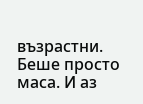възрастни.
Беше просто маса. И аз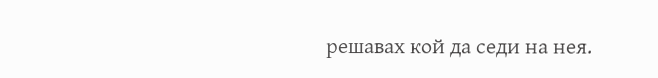решавах кой да седи на нея.